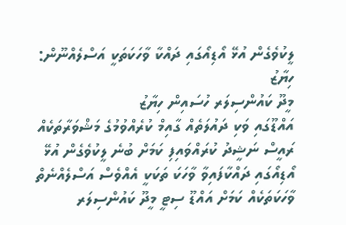ލީކުވެގެން އުޅޭ އޯޑިއޯގައި ދައްކާ ވާހަކަތަކީ އަސްލެއްނޫން: ހިޔާޒު
މީދޫ ކައުންސިލަރ ހުސައިން ހިޔާޒު
އައްޑޫގައި ވަކި ދައުލަތެއް ގާއިމް ކުރެއްވުމުގެ މަޝްވަރާތަކެއް ރައީސް ނަޝީދު ކުރައްވައިފި ކަމަށް ބުނެ ލީކުވެގެން އުޅޭ އޯޑިއޯގައި ދައްކާފައިވާ ވާހަކަ ތަކަކީ އެއްވެސް އަސްލެއްނެތް ވާހަކަތަކެއް ކަމަށް އައްޑޫ ސިޓީ މީދޫ ކައުންސިލަރ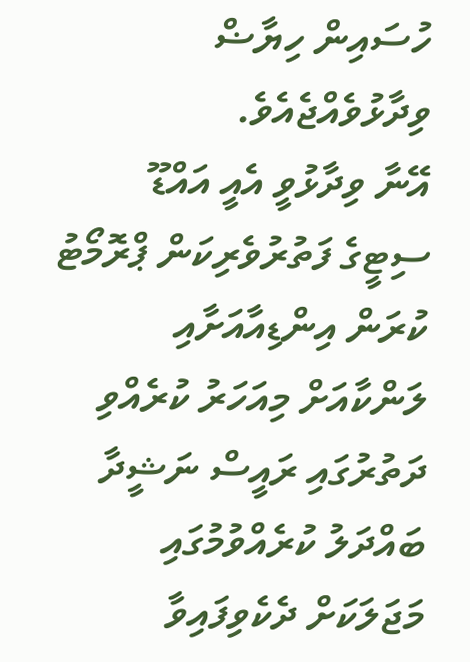ހުސައިން ހިޔާޟް ވިދާޅުވެއްޖެއެވެ.
އޭނާ ވިދާޅުވީ އެއީ އައްޑޫ ސިޓީގެ ފަތުރުވެރިކަން ޕްރޮމޯޓު ކުރަން އިންޑިއާއަށާއި ލަންކާއަށް މިއަހަރު ކުރެއްވި ދަތުރުގައި ރައީސް ނަޝީދާ ބައްދަލު ކުރެއްވުމުގައި މަޖަލަކަށް ދެކެވިފައިވާ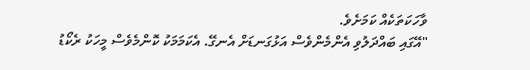ވާހަކަތަކެއް ކަމަށެވެ.
"އޭގައި ބައްދަލުވި އެންމެންވެސް އަޅުގަނޑަށް އެނގޭ. އެކަމަމަކު ކޮންމެވެސް މީހަކު ރެކޯޑު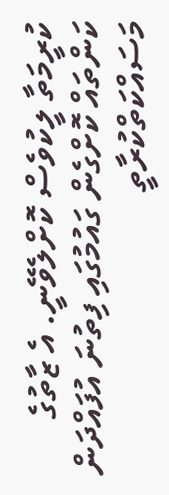ކުރީމަތާ ލީކުވެސް ކޮށްލެވޭނީ. އެ ޒާތުގެ ކަންތައް ކޮށްގެން ގައުމުގައި ފިތުނަ އުފައްދަން މަސައްކަތްކުރާތީ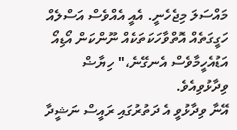މައްސަލަ މިޖެހެނީ. އެއީ އެއްވެސް އަސްލެއް ހަގީގަތެއް އޮތްވާހަކަތަކެއް ނޫންކަން އޯޑިއޯ އަޑުއެހީމާވެސް އެނގޭނެ،" ހިޔާޟް ވިދާޅުވިއެވެ.
އޭނާ ވިދާޅުވީ އެ ދަތުރުގައި ރައީސް ނަޝީދާ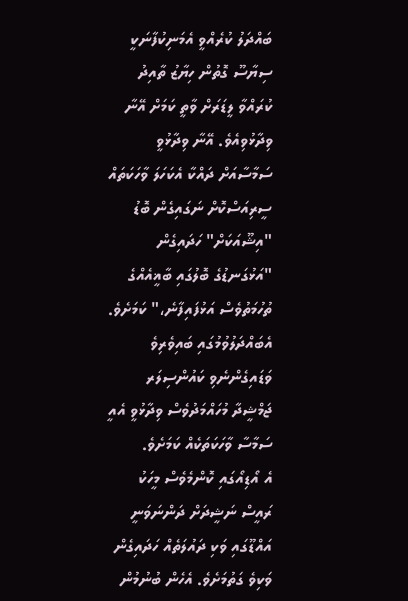ބައްދަލު ކުރެއްވީ އެމަނިކުފާނަކީ ސިޔާސޫ ގޮތުން ހިޔާޒު ތާއިދު ކުރައްވާ ލީޑަރަށް ވާތީ ކަމަށް އޭނާ ވިދާޅުވިއެވެ. އޭނާ ވިދާޅުވީ ސަމާސާއަށް ދައްކާ އެކަހަލަ ވާހަކަތައް ސީރިއަސްކޮށް ނަގައިގެން ބޮޑު "އިޝޫއަކަށް" ހަދައިގެން "އަޅުގަނޑުގެ ބޮލުގައި ބާޣީއެއްގެ ތުހުމަތުވެސް އަޅުފައިފާނެ،" ކަމަށެވެ.
އެބައްދަލުވުމުގައި ބައިވެރިވެ ވަޑައިގެންނެވި ކައުންސިލަރ ޖަމްޝީދާ މުހައްމަދުވެސް ވިދާޅުވީ އެއީ ސަމާސާ ވާހަކަތަކެއް ކަމަށެވެ.
އެ އޯޑިއޯގައި ކޮންމެވެސް މީހަކު ރައީސް ނަޝީދަށް ދަންނަވަނީ އައްޑޫގައި ވަކި ދައުލަތެއް ހަދައިގެން ވަކިވެ ގަތުމަށެވެ. އެހެން ބުނުމުން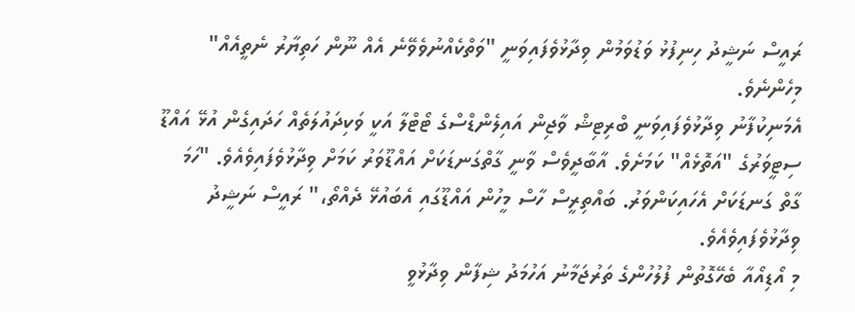ރައީސް ނަޝީދު ހިނިފުޅު ވަޑުވަމުން ވިދާޅުވެފައިވަނީ "ވަތްކެއްނުވެވޭނެ އެއް ނޫން ހަތިޔާރު ނެތީއެއް" މިހެންނެވެ.
އެމަނިކުފާނު ވިދާޅުވެފައިވަނީ ބްރިޓިޝް ވާޖިން އައިލެންޑްސްގެ ޓޯޓްލާ އަކީ ވަކިދައުލަތެއް ހަދައިގެން އުޅޭ އައްޑޫ ސިޓީވަރުގެ "އަތޮޅެއް" ކަމަށެވެ. އާބާދީވެސް ވާނީ ގާތްގަނޑަކަށް އައްޑޫވަރު ކަމަށް ވިދާޅުވެފައިވެއެވެ. "ހަމަ ގާތް ގަނޑަކަށް އެހައިކަންވަރު. ބައްތިރީސް ހާސް މީހުން އައްޑޫގައި އެބައުޅޭ ދެއްތޯ،" ރައީސް ނަޝީދު ވިދާޅުވެފައިވެއެވެ.
މި އޯޑިއޯއާ ބެހޭގޮތުން ފުލުހުންގެ ތަރުޖަމާނު އަހުމަދު ޝިފާން ވިދާޅުވީ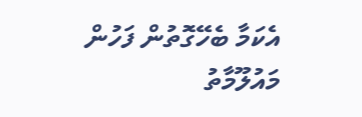އެކަމާ ބެހޭގޮތުން ފަހުން މައުލޫމާތު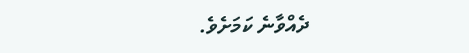ދެއްވާނެ ކަމަށެވެ.